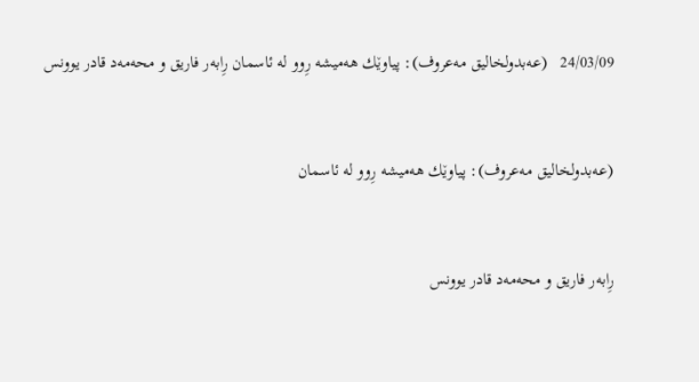24/03/09   (عه‌بدولخاليق مه‌عروف): پياوێك هه‌ميشه‌ رِوو له‌ ئاسمان رِابه‌ر فاريق و محه‌مه‌د قادر يوونس



(عه‌بدولخاليق مه‌عروف): پياوێك هه‌ميشه‌ رِوو له‌ ئاسمان



رِابه‌ر فاريق و محه‌مه‌د قادر يوونس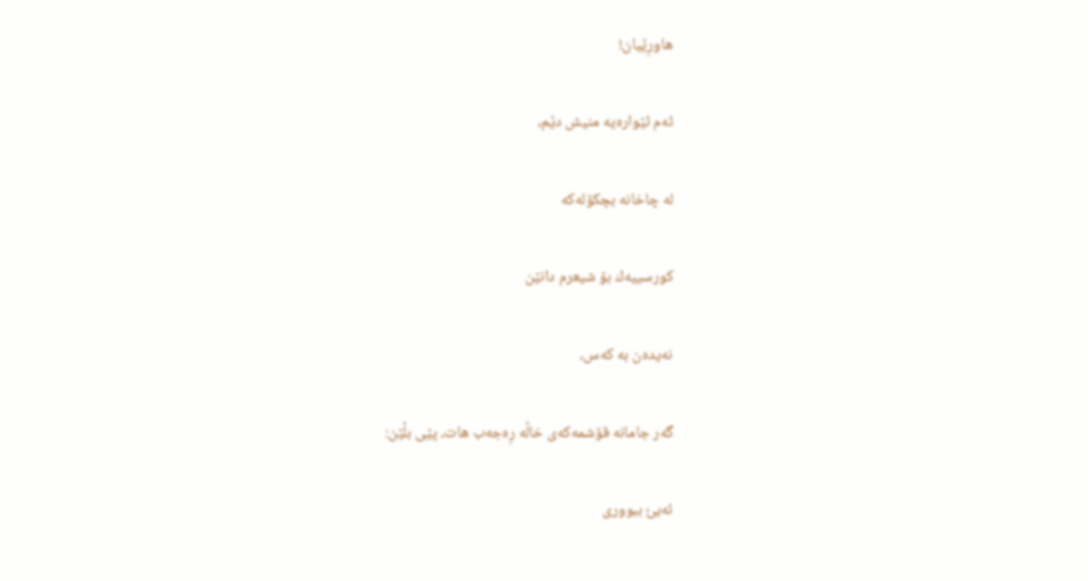هاورِێيان!

ئه‌م ئێواره‌يه‌ منيش دێم،

له‌ چاخانه‌ بچكۆله‌كه‌

كورسييه‌ك بۆ شيعرم دانێن

نه‌يده‌ن به‌ كه‌س،

گه‌ر جامانه‌ قۆشمه‌كه‌ى خاڵه‌ رِه‌جه‌ب هات، پێى بڵێن:

ئه‌بێ ببوورى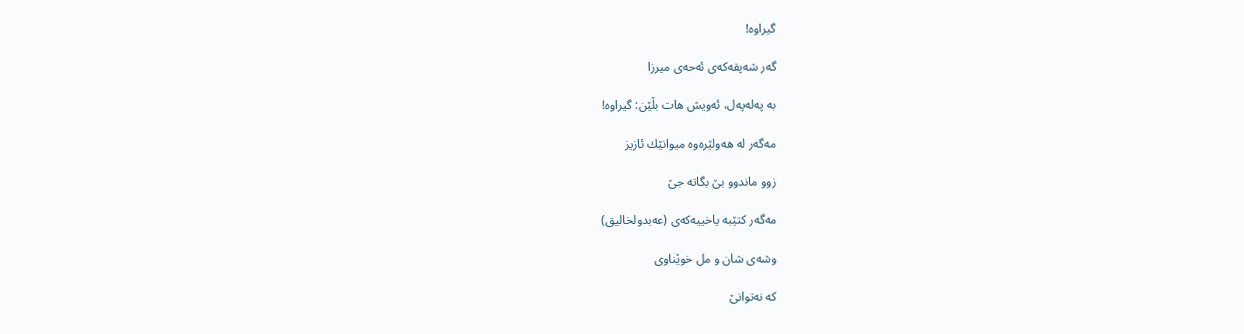گيراوه‌!

گه‌ر شه‌پقه‌كه‌ى ئه‌حه‌ى ميرزا

به‌ په‌له‌په‌ل، ئه‌ويش هات بڵێن: گيراوه‌!

مه‌گه‌ر له‌ هه‌ولێره‌وه‌ ميوانێك ئازيز

زوو ماندوو بێ بگاته‌ جێ

مه‌گه‌ر كتێبه‌ ياخييه‌كه‌ى (عه‌بدولخاليق)

وشه‌ى شان و مل خوێناوى

كه‌ نه‌توانێ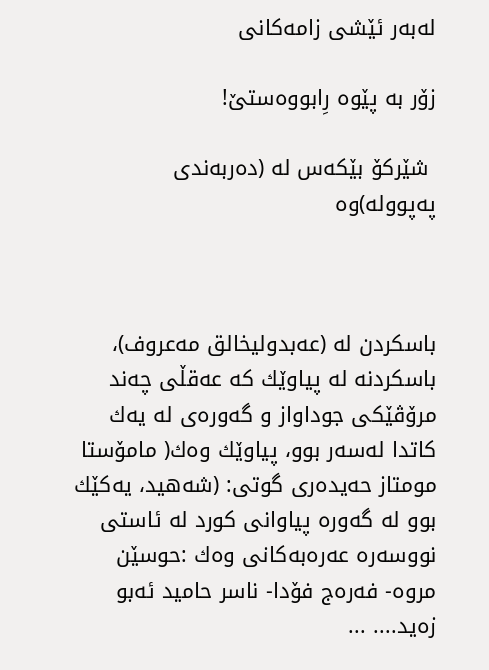له‌به‌ر ئێشى زامه‌كانى

زۆر به‌ پێوه‌ رِابووه‌ستێ!

 شێركۆ بێكه‌س له‌ (ده‌ربه‌ندى په‌پووله‌)وه‌



باسكردن له‌ (عه‌بدوليخالق مه‌عروف)، باسكردنه‌ له‌ پياوێك كه‌ عه‌قڵى چه‌ند مرۆڤێكى جوداواز و گه‌وره‌ى له‌ يه‌ك كاتدا له‌سه‌ر بوو، پياوێك وه‌ك( مامۆستا مومتاز حه‌يده‌رى گوتى: (شه‌هيد، يه‌كێك بوو له‌ گه‌وره‌ پياوانى كورد له‌ ئاستى نووسه‌ره‌ عه‌ره‌به‌كانى وه‌ك :حوسێن مروه‌- فه‌ره‌ج فۆدا- ناسر حاميد ئه‌بو زه‌يد.... ...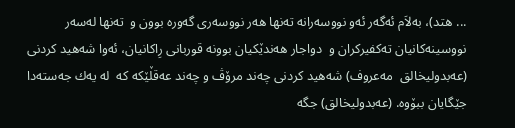... هتد)، به‌لاَم ئه‌گه‌ر ئه‌و نووسه‌رانه‌ ته‌نها هه‌ر نووسه‌رى گه‌وره‌ بوون و  ته‌نها له‌سه‌ر نووسينه‌كانيان ته‌كفيركران و  دواجار هه‌ندێكيان بوونه‌ قوربانى رِاكانيان، ئه‌وا شه‌هيد كردنى (عه‌بدوليخالق  مه‌عروف) شه‌هيد كردنى چه‌ند مرۆڤ و چه‌ند عه‌قڵێكه‌ كه‌  له‌ يه‌ك جه‌سته‌دا جێگايان ببۆوه‌. (عه‌بدوليخالق) جگه‌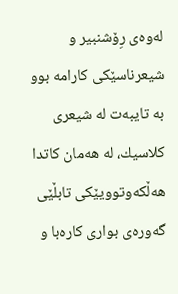له‌وه‌ى رِۆشنبير و شيعرناسێكى كارامه‌ بوو به‌ تايبه‌ت له‌ شيعرى كلاسيك، له‌ هه‌مان كاتدا هه‌ڵكه‌وتوويێكى تابڵێى گه‌وره‌ى بوارى كاره‌با و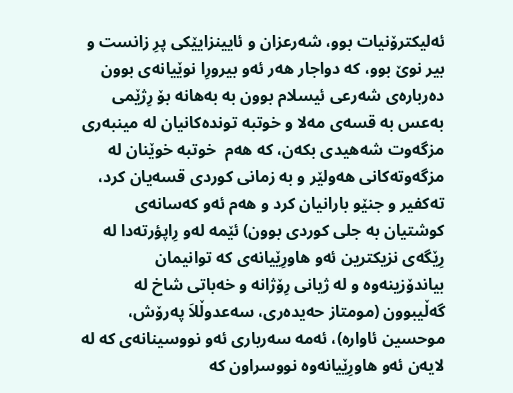ئه‌ليكترۆنيات بوو، شه‌رعزان و ئايينزايێكى پرِ زانست و بير نوێ بوو، كه‌ دواجار هه‌ر ئه‌و بيرورِا نوێيانه‌ى بوون ده‌رباره‌ى شه‌رعى ئيسلام بوون به‌ به‌هانه‌ بۆ رِژێمى به‌عس به‌ قسه‌ى مه‌لا و خوتبه‌ تونده‌كانيان له‌ مينبه‌رى مزگه‌وت شه‌هيدى بكه‌ن، كه‌ هه‌م  خوتبه‌ خوێنان له‌ مزگه‌وته‌كانى هه‌ولێر و به‌ زمانى كوردى قسه‌يان كرد، ته‌كفير و جنێو بارانيان كرد و هه‌م ئه‌و كه‌سانه‌ى كوشتيان به‌ جلى كوردى بوون) ئێمه‌ له‌و رِاپؤرته‌دا له‌ رِێگه‌ى نزيكترين ئه‌و هاورِێيانه‌ى كه‌ توانيمان  بياندۆزينه‌وه‌ و له‌ ژيانى رِۆژانه‌ و خه‌باتى شاخ له‌ گه‌ڵيبوون (مومتاز حه‌يده‌رى، سه‌عدوڵلاَ په‌رۆش، موحسين ئاواره‌)، ئه‌مه‌ سه‌ربارى ئه‌و نووسينانه‌ى كه‌ له‌ لايه‌ن ئه‌و هاورِێيانه‌وه‌ نووسراون كه‌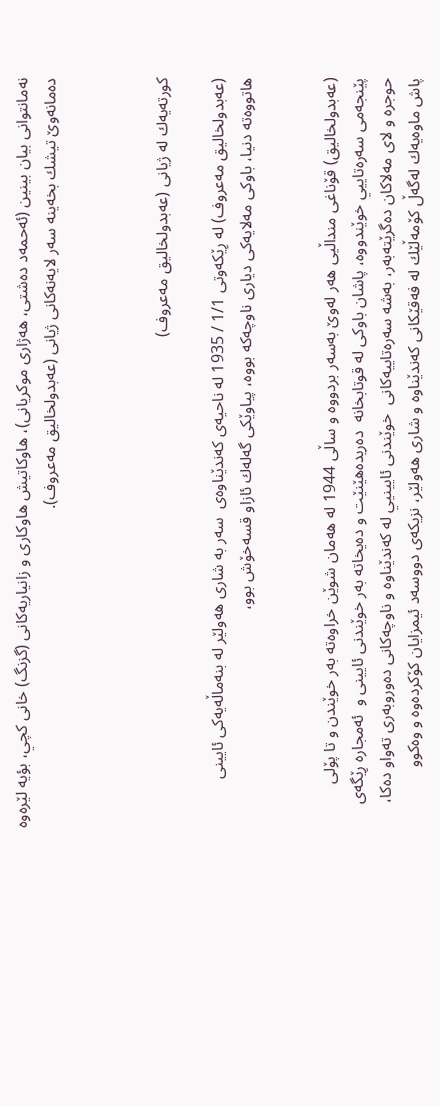نه‌مانتوانى بيان بينين (ئه‌حمه‌د ده‌شتى، هه‌ژارى موكريانى)، هاوكاتيش هاوكارى و زانياريه‌كانى (گزنگ) خانى كچي، بؤيه‌ لێره‌وه‌ ده‌مانه‌وێ تيشك بخه‌ينه‌ سه‌ر لايه‌نه‌كانى ژيانى (عه‌بدولخاليق مه‌عروف).



كورته‌يه‌ك له‌ ژيانى (عه‌بدولخاليق مه‌عروف)

(عه‌بدولخاليق مه‌عروف) له‌ رِێكه‌وتى 1/1 / 1935 له‌ ناحيه‌ى كه‌ندێناوه‌ى  سه‌ر به‌ شارى هه‌ولێر له‌ بنه‌ماڵه‌يه‌كى ئايينى  هاتووه‌ته‌ دنيا، باوكى مه‌لايه‌كى ديارى ناوچه‌كه‌ بووه‌، پياوێكى گه‌له‌ك ئازاو قسه‌خۆش بوو،


(عه‌بدولخاليق) قۆناغى منداڵيى هه‌ر له‌وێ به‌سه‌ر بردووه‌ و ساڵى 1944 له‌ هه‌مان شوێن خراوه‌ته‌ به‌ر خوێندن و تا پۆلى پێنجه‌مى سه‌ره‌تاييي خوێندووه‌، پاشان باوكى له‌ قوتابخانه‌  ده‌ريده‌هێنێت و ده‌يخاته‌ به‌ر خوێندنى ئايينى و  ئه‌مجاره‌ رِێگه‌ى حوجره‌ و لاى مه‌لاكان ده‌گرێته‌به‌ر، به‌شه‌ سه‌ره‌تاييه‌كانى  خوێندنى ئايينيي له‌ كه‌ندێناوه‌ و ناوچه‌كانى ده‌وروبه‌رى ته‌واو ده‌كا، پاش ماوه‌يه‌ك له‌گه‌ڵ كۆمه‌ڵێك له‌ فه‌قێكانى كه‌ندێناوه‌ و شارى هه‌ولێر، نزيكه‌ى دووسه‌د ئيمزايان كۆكرده‌وه‌ و وه‌كوو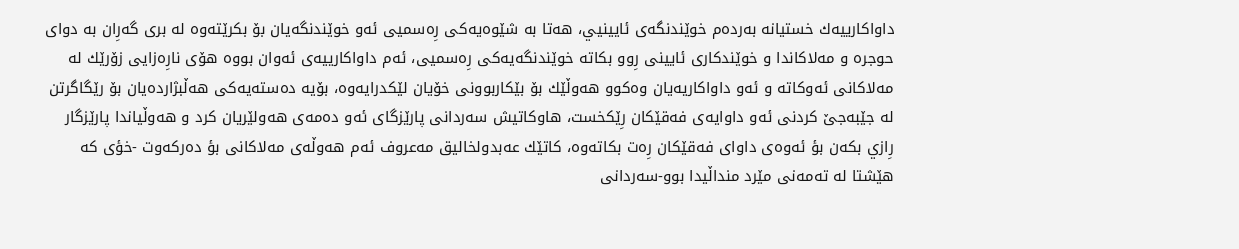داواكارييه‌ك خستيانه‌ به‌رده‌م خوێندنگه‌ى ئايينيي، هه‌تا به‌ شێوه‌يه‌كى رِه‌سميى ئه‌و خوێندنگه‌يان بۆ بكرێته‌وه‌ له‌ برى گه‌رِان به‌ دواى حوجره‌ و مه‌لاكاندا و خوێندكارى ئايينى رِوو بكاته‌ خوێندنگه‌يه‌كى رِه‌سميى، ئه‌م داواكارييه‌ى ئه‌وان بووه‌ هۆى نارِه‌زايى زۆرێك له‌ مه‌لاكانى ئه‌وكاته‌ و ئه‌و داواكاريه‌يان وه‌كوو هه‌وڵێك بۆ بێكاربوونى خۆيان لێكدرايه‌وه‌، بۆيه‌ ده‌سته‌يه‌كى هه‌ڵبژارده‌يان بۆ رێگاگرتن له‌ جێبه‌جێ كردنى ئه‌و داوايه‌ى فه‌قێكان رِێكخست، هاوكاتيش سه‌ردانى پارێزگاى ئه‌و ده‌مه‌ى هه‌ولێريان كرد و هه‌وڵياندا پارێزگار رِازي بكه‌ن بؤ ئه‌وه‌ى داواى فه‌قێكان رِه‌ت بكاته‌وه‌، كاتێك عه‌بدولخاليق مه‌عروف ئه‌م هه‌وڵه‌ى مه‌لاكانى بؤ ده‌ركه‌وت -خؤى كه‌ هێشتا له‌ ته‌مه‌نى مێرد منداڵيدا بوو-سه‌ردانى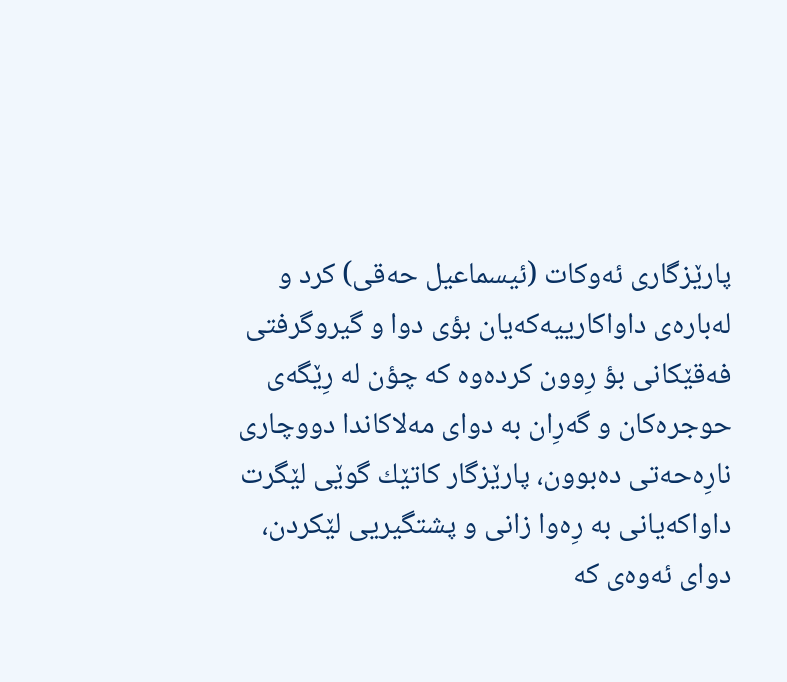پارێزگارى ئه‌وكات (ئيسماعيل حه‌قى) كرد و له‌باره‌ى داواكارييه‌كه‌يان بؤى دوا و گيروگرفتى فه‌قێكانى بؤ رِوون كرده‌وه‌ كه‌ چؤن له‌ رِێگه‌ى حوجره‌كان و گه‌رِان به‌ دواى مه‌لاكاندا دووچارى نارِه‌حه‌تى ده‌بوون، پارێزگار كاتێك گوێى لێگرت داواكه‌يانى به‌ رِه‌وا زانى و پشتگيريى لێكردن، دواى ئه‌وه‌ى كه‌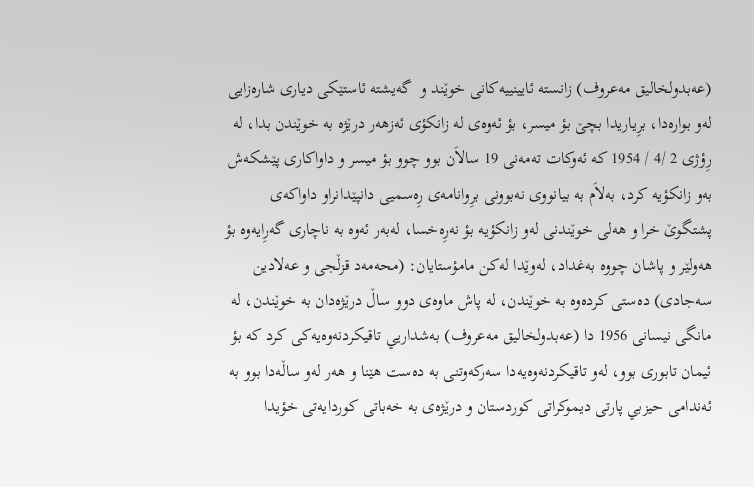(عه‌بدولخاليق مه‌عروف) زانسته‌ ئايينييه‌كانى خوێند و  گه‌يشته‌ ئاستێكى ديارى شاره‌زايى له‌و بواره‌دا، برِياريدا بچێ بؤ ميسر، بؤ ئه‌وه‌ى له‌ زانكؤى ئه‌زهه‌ر درێژه‌ به‌ خوێندن بدا، له‌ رِؤژى 2 /4 / 1954 كه‌ ئه‌وكات ته‌مه‌نى 19 سالاَن بوو چوو بؤ ميسر و داواكارى پێشكه‌ش به‌و زانكؤيه‌ كرد، به‌لاَم به‌ بيانووى نه‌بوونى برِوانامه‌ى رِه‌سميى دانپێدانراو داواكه‌ى پشتگوێ خرا و هه‌لى خوێندنى له‌و زانكؤيه‌ بؤ نه‌رِه‌خسا، له‌به‌ر ئه‌وه‌ به‌ ناچارى گه‌رِايه‌وه‌ بؤ هه‌ولێر و پاشان چووه‌ به‌غداد، له‌وێدا له‌كن مامؤستايان: (محه‌مه‌د قزڵجى و عه‌لادين سه‌جادى) ده‌ستى كرده‌وه‌ به‌ خوێندن، له‌ پاش ماوه‌ى دوو ساڵ درێژه‌دان به‌ خوێندن، له‌ مانگى نيسانى 1956 دا (عه‌بدولخاليق مه‌عروف) به‌شداريي تاقيكردنه‌وه‌يه‌كى كرد كه‌ بؤ ئيمان تابورى بوو، له‌و تاقيكردنه‌وه‌يه‌دا سه‌ركه‌وتنى به‌ ده‌ست هێنا و هه‌ر له‌و ساڵه‌دا بوو به‌ ئه‌ندامى حيزبي پارتى ديموكراتى كوردستان و درێژه‌ى به‌ خه‌باتى كوردايه‌تى خؤيدا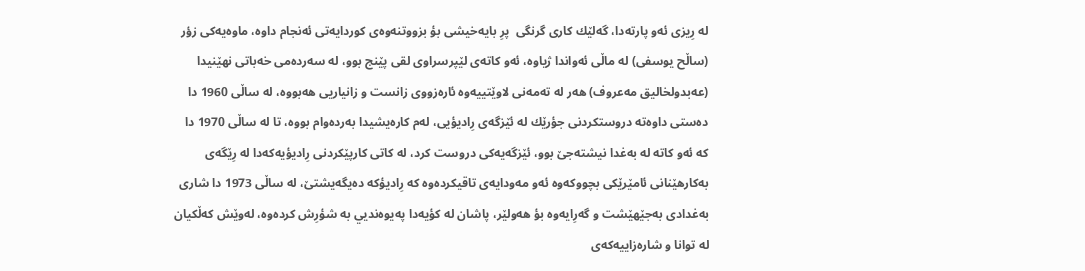له‌ رِيزى ئه‌و پارته‌دا، گه‌لێك كارى گرنگى  پرِ بايه‌خيشى بؤ بزووتنه‌وه‌ى كوردايه‌تى ئه‌نجام داوه‌، ماوه‌يه‌كى زؤر (ساڵح يوسفى) له‌ ماڵى ئه‌واندا ژياوه‌، ئه‌و كاته‌ى لێپرسراوى لقى پێنج بوو، له‌ سه‌رده‌مى خه‌باتى نهێنيدا (عه‌بدولخاليق مه‌عروف) هه‌ر له‌ ته‌مه‌نى لاوێتييه‌وه‌ ئاره‌زووى زانست و زانياريى هه‌بووه‌، له‌ ساڵى 1960 دا ده‌ستى داوه‌ته‌ دروستكردنى جؤرێك له‌ ئێزگه‌ى رِاديؤيى، له‌م كاره‌يشيدا به‌رده‌وام بووه‌، تا له‌ ساڵى 1970 دا كه‌ ئه‌و كاته‌ له‌ به‌غدا نيشته‌جێ بوو، ئێزگه‌يه‌كى دروست كرد، له‌ كاتى كارپێكردنى رِاديؤيه‌كه‌دا له‌ رِێگه‌ى به‌كارهێنانى ئامێرێكى بچووكه‌وه‌ ئه‌و مه‌ودايه‌ى تاقيكرده‌وه‌ كه‌ رِاديؤكه‌ ده‌يگه‌يشتێ، له‌ ساڵى 1973 دا شارى به‌غدادى به‌جێهێشت و گه‌رِايه‌وه‌ بؤ هه‌ولێر، پاشان له‌ كؤيه‌دا په‌يوه‌نديي به‌ شؤرِش كرده‌وه‌، له‌وێش كه‌ڵكيان له‌ توانا و شاره‌زاييه‌كه‌ى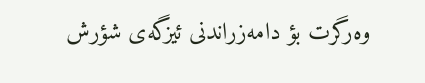وه‌رگرت بؤ دامه‌زراندنى ئيزگه‌ى شؤرش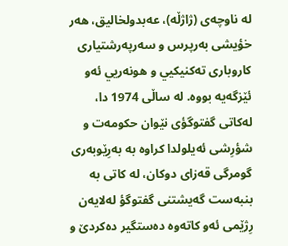له‌ ناوچه‌ى (ژاژڵه‌)، عه‌بدولخاليق، هه‌ر خؤيشى به‌رپرس و سه‌رپه‌رشتيارى كاروبارى ته‌كنيكيي و هونه‌ريي ئه‌و ئێزگه‌يه‌ بووه‌. له‌ ساڵى 1974 دا، له‌كاتى گفتوگؤى نێوان حكومه‌ت و شؤرِشى ئه‌يلولدا كراوه‌ به‌ به‌رِێوبه‌رى گومرگى قه‌زاى دوكان، له‌ كاتى به‌ بنبه‌ست گه‌يشتنى گفتوگؤ له‌لايه‌ن رِژێمى ئه‌و كاته‌وه‌ ده‌ستگير ده‌كردێ و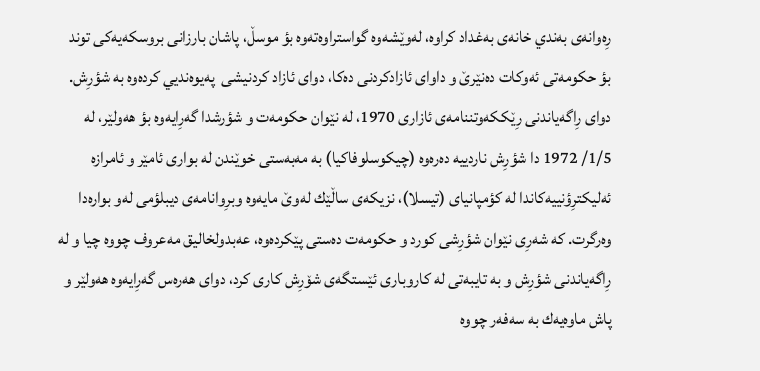رِه‌وانه‌ى به‌ندي خانه‌ى به‌غداد كراوه‌، له‌وێشه‌وه‌ گواستراوه‌ته‌وه‌ بؤ موسڵ، پاشان بارزانى بروسكه‌يه‌كى توند بؤ حكومه‌تى ئه‌وكات ده‌نێرێ و داواى ئازادكردنى ده‌كا، دواى ئازاد كردنيشى  په‌يوه‌نديي كرده‌وه‌ به‌ شؤرِش. دواى رِاگه‌ياندنى رِێككه‌وتننامه‌ى ئازارى 1970، له‌ نێوان حكومه‌ت و شؤرشدا گه‌رِايه‌وه‌ بؤ هه‌ولێر، له‌ 1/5/ 1972 دا شؤرِش ناردييه‌ ده‌ره‌وه‌ (چيكوسلوفاكيا) به‌ مه‌به‌ستى خوێندن له‌ بوارى ئامێر و ئامرازه‌ ئه‌ليكترِؤنييه‌كاندا له‌ كؤمپانياى (تيسلا)، نزيكه‌ى ساڵێك له‌وێ مايه‌وه‌ وبرِوانامه‌ى ديبلؤمى له‌و بواره‌دا وه‌رگرت. كه‌ شه‌رِى نێوان شؤرِشى كورد و حكومه‌ت ده‌ستى پێكرده‌وه‌، عه‌بدولخاليق مه‌عروف چووه‌ چيا و له‌ رِاگه‌ياندنى شؤرِش و به‌ تايبه‌تى له‌ كاروبارى ئێستگه‌ى شۆرِش كارى كرد، دواى هه‌ره‌س گه‌رِايه‌وه‌ هه‌ولێر و پاش ماوه‌يه‌ك به‌ سه‌فه‌ر چووه‌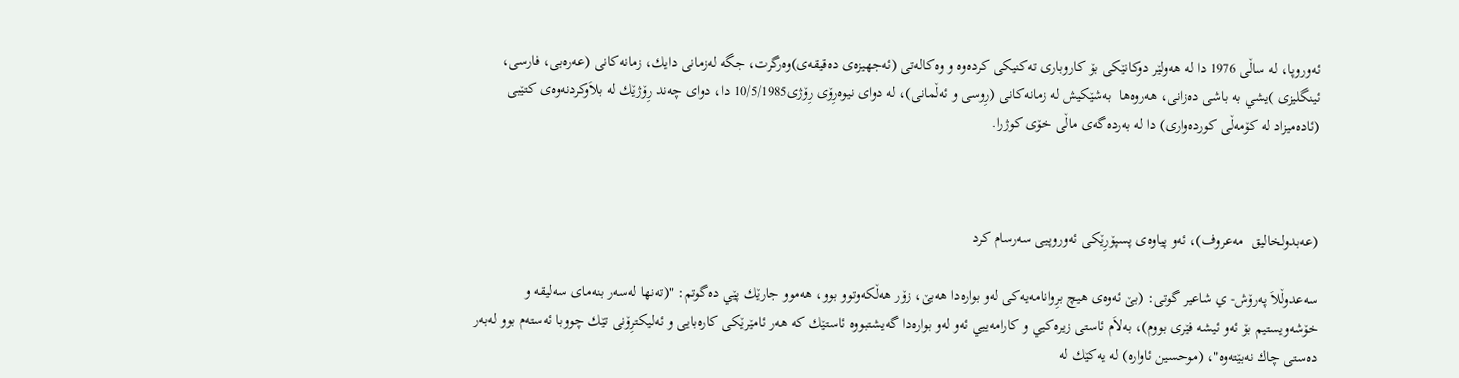ئه‌وروپا، له‌ ساڵى 1976 دا له‌ هه‌ولێر دوكانێكى بۆ كاروبارى ته‌كنيكى كرده‌وه‌ و وه‌كاله‌تى (ئه‌جهيزه‌ى ده‌قيقه‌ى)وه‌رگرت، جگه‌ له‌زمانى دايك، زمانه‌كانى (عه‌ره‌بى، فارسى، ئينگليزى )يشي به‌ باشى ده‌زانى، هه‌روه‌ها  به‌شێكيش له‌ زمانه‌كانى (رِوسى و ئه‌ڵمانى)، له‌ دواى نيوه‌رِۆى رِۆژى10/5/1985 دا، دواى چه‌ند رِۆژێك له‌ بلاَوكردنه‌وه‌ى كتێبى (ئاده‌ميزاد له‌ كۆمه‌ڵى كورده‌وارى) دا له‌ به‌رده‌گه‌ى ماڵى خۆى كوژرا.



(عه‌بدولخاليق  مه‌عروف)، ئه‌و پياوه‌ى پسپۆرِێكى ئه‌وروپيى سه‌رسام كرد

سه‌عدوڵلاَ په‌رۆش- ي شاعير گوتى: (بێ ئه‌وه‌ى هيچ برِوانامه‌يه‌كى له‌و بواره‌دا هه‌بێ، زۆر هه‌ڵكه‌وتوو بوو، هه‌موو جارێك پێي ده‌گوتم: "(ته‌نها له‌سه‌ر بنه‌ماى سه‌ليقه‌ و خۆشه‌ويستيم بۆ ئه‌و ئيشه‌ فێرى بووم)، به‌لاَم ئاستى زيره‌كيي و كارامه‌ييي ئه‌و له‌و بواره‌دا گه‌يشتبووه‌ ئاستێك كه‌ هه‌ر ئامێرێكى كاره‌بايى و ئه‌ليكترِۆنى تێك چووبا ئه‌سته‌م بوو له‌به‌ر ده‌ستى چاك نه‌بێته‌وه‌"، (موحسين ئاواره‌) له‌ يه‌كێك له‌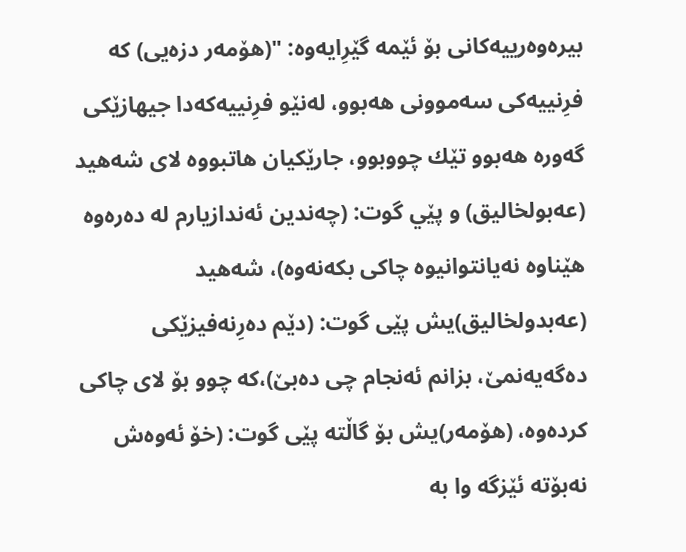بيره‌وه‌رييه‌كانى بۆ ئێمه‌ گێرِايه‌وه‌: "(هۆمه‌ر دزه‌يى) كه‌ فرِنييه‌كى سه‌موونى هه‌بوو، له‌نێو فرِنييه‌كه‌دا جيهازێكى گه‌وره‌ هه‌بوو تێك چووبوو، جارێكيان هاتبووه‌ لاى شه‌هيد (عه‌بولخاليق) و پێي گوت: (چه‌ندين ئه‌ندازيارم له‌ ده‌ره‌وه‌  هێناوه‌ نه‌يانتوانيوه‌ چاكى بكه‌نه‌وه‌)، شه‌هيد (عه‌بدولخاليق)يش پێى گوت: (دێم ده‌رِنه‌فيزێكى ده‌گه‌يه‌نمێ، بزانم ئه‌نجام چى ده‌بێ)،كه‌ چوو بۆ لاى چاكى كرده‌وه‌، (هۆمه‌ر)يش بۆ گاڵته‌ پێى گوت: (خۆ ئه‌وه‌ش نه‌بۆته‌ ئێزگه‌ وا به‌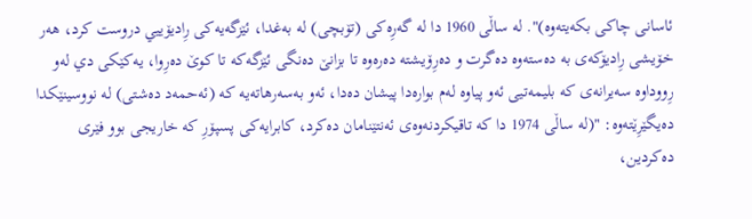ئاسانى چاكى بكه‌يته‌وه‌)". له‌ ساڵى 1960 دا له‌ گه‌رِه‌كى (تۆبچى) له‌ به‌غدا، ئێزگه‌يه‌كى رِاديۆييي دروست كرد، هه‌ر خۆيشى رِاديۆكه‌ى به‌ ده‌سته‌وه‌ ده‌گرت و ده‌رِۆيشته‌ ده‌ره‌وه‌ تا بزانێ ده‌نگى ئێزگه‌كه‌ تا كوێ ده‌رِوا، يه‌كێكى دي له‌و رِووداوه‌ سه‌يرانه‌ى كه‌ بليمه‌تيى ئه‌و پياوه‌ له‌م بواره‌دا پيشان ده‌دا، ئه‌و به‌سه‌رهاته‌يه‌ كه‌ (ئه‌حمه‌د ده‌شتى) له‌ نووسينێكدا ده‌يگێرِێته‌وه‌: "(له‌ ساڵى 1974 دا كه‌ تاقيكردنه‌وه‌ى ئه‌نتێنامان ده‌كرد، كابرايه‌كى پسپۆرِ كه‌ خاريجى بوو فێرى ده‌كردين،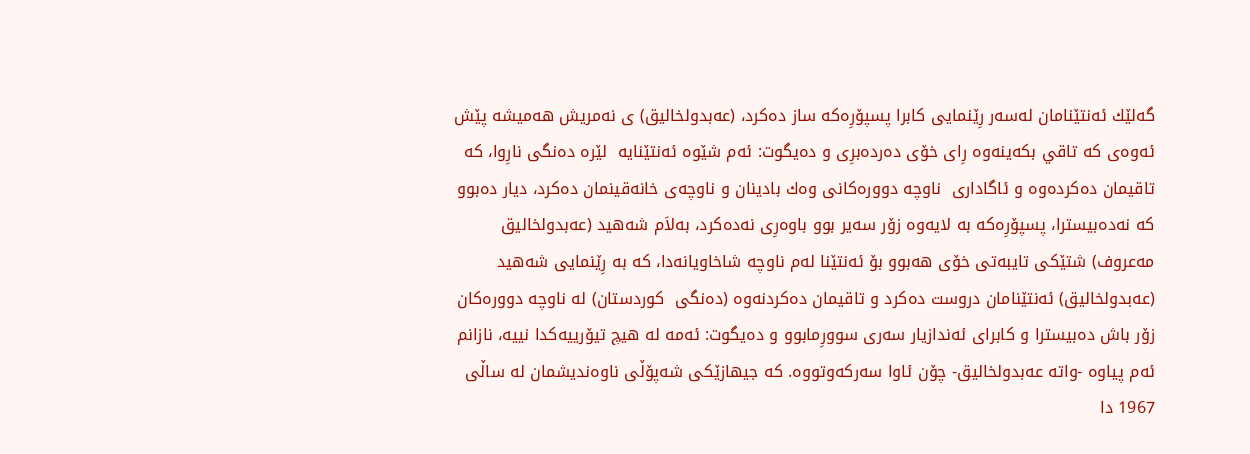گه‌لێك ئه‌نتێنامان له‌سه‌ر رِێنمايى كابرا پسپۆرِه‌كه‌ ساز ده‌كرد، (عه‌بدولخاليق) ى نه‌مريش هه‌ميشه‌ پێش ئه‌وه‌ى كه‌ تاقي بكه‌ينه‌وه‌ رِاى خۆى ده‌رده‌برِى و ده‌يگوت: ئه‌م شێوه‌ ئه‌نتێنايه‌  لێره‌ ده‌نگى نارِوا، كه‌ تاقيمان ده‌كرده‌وه‌ و ئاگادارى  ناوچه‌ دووره‌كانى وه‌ك بادينان و ناوچه‌ى خانه‌قينمان ده‌كرد، ديار ده‌بوو كه‌ نه‌ده‌بيسترا، پسپۆرِه‌كه‌ به‌ لايه‌وه‌ زۆر سه‌ير بوو باوه‌رِى نه‌ده‌كرد، به‌لاَم شه‌هيد (عه‌بدولخاليق مه‌عروف) شتێكى تايبه‌تى خۆى هه‌بوو بۆ ئه‌نتێنا له‌م ناوچه‌ شاخاويانه‌دا، كه‌ به‌ رِێنمايى شه‌هيد (عه‌بدولخاليق) ئه‌نتێنامان دروست ده‌كرد و تاقيمان ده‌كردنه‌وه‌ (ده‌نگى  كوردستان) له‌ ناوچه‌ دووره‌كان زۆر باش ده‌بيسترا و كابراى ئه‌ندازيار سه‌رى سوورِمابوو و ده‌يگوت: ئه‌مه‌ له‌ هيچ تيۆرييه‌كدا نييه‌، نازانم ئه‌م پياوه‌ -واته‌ عه‌بدولخاليق- چۆن ئاوا سه‌ركه‌وتووه‌. كه‌ جيهازێكى شه‌پۆڵى ناوه‌نديشمان له‌ ساڵى 1967 دا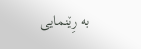به‌ رِێنمايى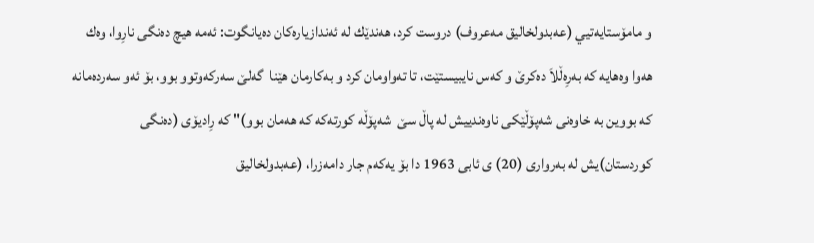و مامۆستايه‌تيي (عه‌بدولخاليق مه‌عروف) دروست كرد، هه‌ندێك له‌ ئه‌ندازياره‌كان ده‌يانگوت: ئه‌مه‌ هيچ ده‌نگى نارِوا، وه‌ك هه‌وا وه‌هايه‌ كه‌ به‌رِه‌ڵلاَ ده‌كرێ و كه‌س نايبيستێت، تا ته‌واومان كرد و به‌كارمان هێنا  گه‌لێ سه‌ركه‌وتوو بوو، بۆ ئه‌و سه‌رده‌مانه‌ كه‌ بووين به‌ خاوه‌نى شه‌پۆڵێكى ناوه‌ندييش له‌ پاڵ سێ  شه‌پۆڵه‌ كورته‌كه‌ كه‌ هه‌مان بوو)" كه‌ رِاديۆى (ده‌نگى كوردستان)يش له‌ به‌روارى (20) ى ئابى 1963 دا بۆ يه‌كه‌م جار دامه‌زرا، (عه‌بدولخاليق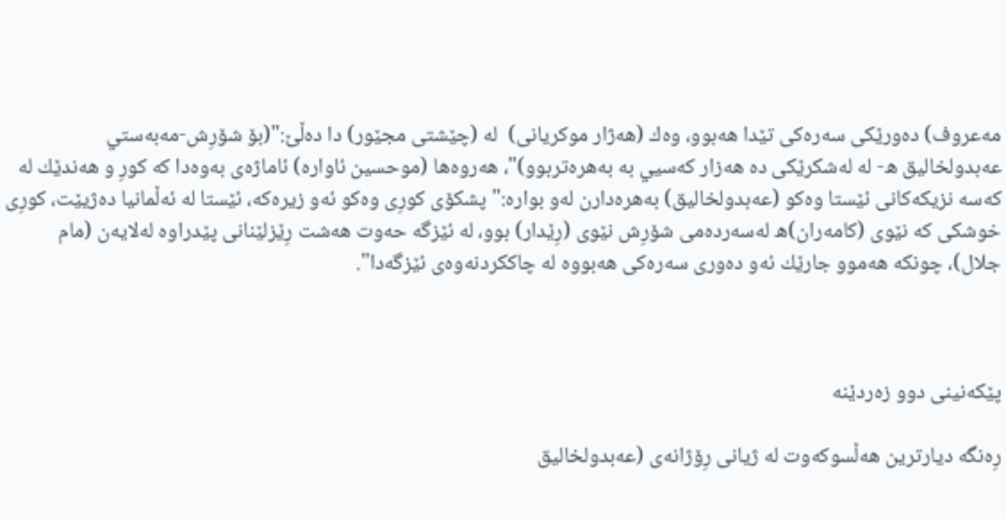مه‌عروف) ده‌ورێكى سه‌ره‌كى تێدا هه‌بوو، وه‌ك (هه‌ژار موكريانى)  له‌ (چێشتى مجێور) دا ده‌ڵێ:"(بۆ شۆرِش-مه‌به‌ستي عه‌بدولخاليق ه‌- له‌ له‌شكرێكى ده‌ هه‌زار كه‌سيي به‌ به‌هره‌تربوو)"، هه‌روه‌ها (موحسين ئاواره‌) ئاماژه‌ى به‌وه‌دا كه‌ كورِ و هه‌ندێك له‌ كه‌سه‌ نزيكه‌كانى ئێستا وه‌كو (عه‌بدولخاليق) به‌هره‌دارن له‌و بواره‌:"پشكۆى كورِى وه‌كو ئه‌و زيره‌كه‌، ئێستا له‌ ئه‌ڵمانيا ده‌ژيێت، كورِى خوشكى كه‌ نێوى (كامه‌ران)ه‌ له‌سه‌رده‌مى شۆرِش نێوى (رِێدار) بوو، له‌ ئێزگه‌ حه‌وت هه‌شت رِێزلێنانى پێدراوه‌ له‌لايه‌ن (مام جلال)، چونكه‌ هه‌موو جارێك ئه‌و ده‌ورى سه‌ره‌كى هه‌بووه‌ له‌ چاككردنه‌وه‌ى ئێزگه‌دا".



پێكه‌نينى دوو زه‌ردێنه‌

رِه‌نگه‌ ديارترين هه‌ڵسوكه‌وت له‌ ژيانى رِۆژانه‌ى (عه‌بدولخاليق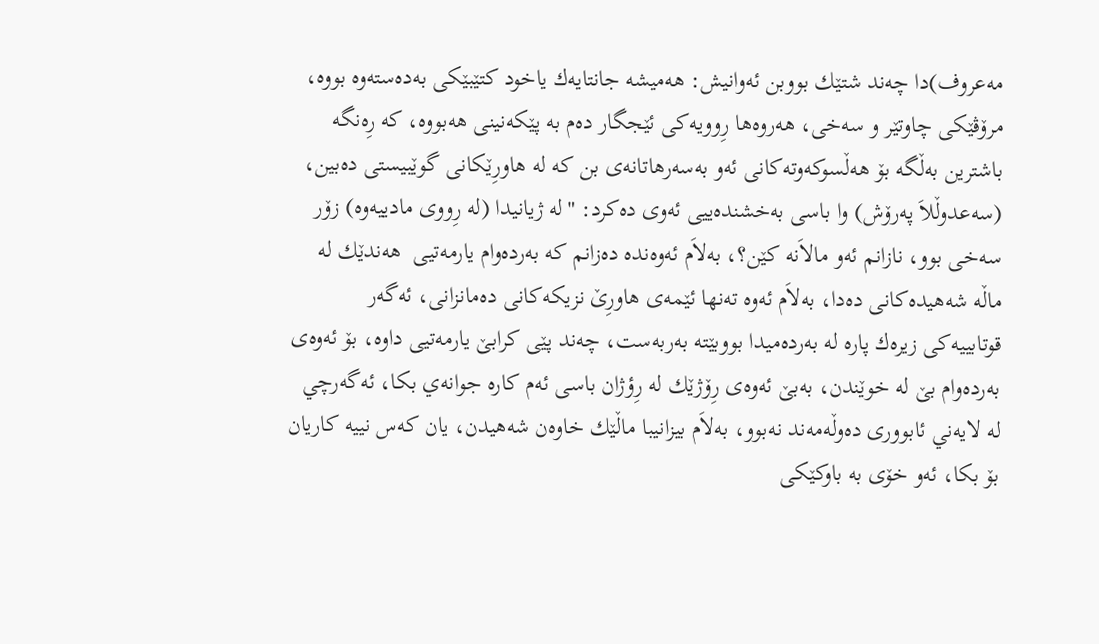مه‌عروف)دا چه‌ند شتێك بووبن ئه‌وانيش: هه‌ميشه‌ جانتايه‌ك ياخود كتێبێكى به‌ده‌سته‌وه‌ بووه‌، مرۆڤێكى چاوتێر و سه‌خى، هه‌روه‌ها رِوويه‌كى ئێجگار ده‌م به‌ پێكه‌نينى هه‌بووه‌، كه‌ رِه‌نگه‌ باشترين به‌ڵگه‌ بۆ هه‌ڵسوكه‌وته‌كانى ئه‌و به‌سه‌رهاتانه‌ى بن كه‌ له‌ هاورِێكانى گوێبيستى ده‌بين، (سه‌عدوڵلاَ په‌رۆش) وا باسى به‌خشنده‌ييى ئه‌وى ده‌كرد: "له‌ ژيانيدا (له‌ رِووى مادييه‌وه‌) زۆر سه‌خى بوو، نازانم ئه‌و مالاَنه‌ كێن؟، به‌لاَم ئه‌وه‌نده‌ ده‌زانم كه‌ به‌رده‌وام يارمه‌تيى  هه‌ندێك له‌ ماڵه‌ شه‌هيده‌كانى ده‌دا، به‌لاَم ئه‌وه‌ ته‌نها ئێمه‌ى هاورِێ نزيكه‌كانى ده‌مانزانى، ئه‌گه‌ر قوتابييه‌كى زيره‌ك پاره‌ له‌ به‌رده‌ميدا بووبێته‌ به‌ربه‌ست، چه‌ند پێى كرابێ يارمه‌تيى داوه‌، بۆ ئه‌وه‌ى به‌رده‌وام بێ له‌ خوێندن، به‌بێ ئه‌وه‌ى رِۆژێك له‌ رِؤژان باسى ئه‌م كاره‌ جوانه‌ي بكا، ئه‌گه‌رچي له‌ لايه‌ني ئابوورى ده‌وڵه‌مه‌ند نه‌بوو، به‌لاَم بيزانيبا ماڵێك خاوه‌ن شه‌هيدن، يان كه‌س نييه‌ كاريان بۆ بكا، ئه‌و خۆى به‌ باوكێكى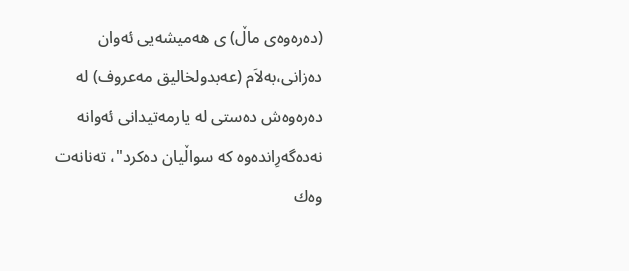(ده‌ره‌وه‌ى ماڵ) ى هه‌ميشه‌يى ئه‌وان ده‌زانى،به‌لاَم (عه‌بدولخاليق مه‌عروف) له‌ ده‌ره‌وه‌ش ده‌ستى له‌ يارمه‌تيدانى ئه‌وانه‌ نه‌ده‌گه‌رِانده‌وه‌ كه‌ سواڵيان ده‌كرد"، ته‌نانه‌ت وه‌ك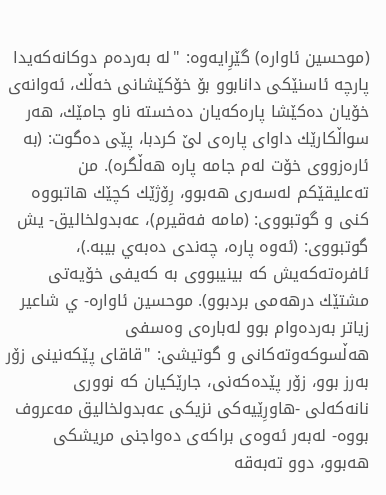(موحسين ئاواره‌) گێرِايه‌وه‌: "له‌ به‌رده‌م دوكانه‌كه‌يدا پارچه‌ ئاسنێكى دانابوو بۆ خۆكێشانى خه‌ڵك، ئه‌وانه‌ى خۆيان ده‌كێشا پاره‌كه‌يان ده‌خسته‌ ناو جامێك، هه‌ر سواڵكارێك داواى پاره‌ى لێ كردبا، پێى ده‌گوت: (به‌ ئاره‌زووى خۆت له‌م جامه‌ پاره‌ هه‌ڵگره‌). من ته‌عليقێكم له‌سه‌رى هه‌بوو، رِۆژێك كچێك هاتبووه‌ كنى و گوتبووى: (مامه‌ فه‌قيرم)، عه‌بدولخاليق- يش گوتبووى: (ئه‌وه‌ پاره‌، چه‌ندى ده‌به‌ي بيبه‌.)، ئافره‌ته‌كه‌يش كه‌ بينيبووى به‌ كه‌يفى خۆيه‌تى مشتێك درهه‌مى بردبوو). موحسين ئاواره‌- ي شاعير زياتر به‌رده‌وام بوو له‌باره‌ى وه‌سفى هه‌ڵسوكه‌وته‌كانى و گوتيشى: "قاقاى پێكه‌نينى زۆر به‌رز بوو، زۆر پێده‌كه‌نى، جارێكيان كه‌ نوورى نانه‌كه‌لى -هاورِێيه‌كى نزيكى عه‌بدولخاليق مه‌عروف بووه‌- له‌به‌ر ئه‌وه‌ى براكه‌ى ده‌واجنى مريشكى هه‌بوو، دوو ته‌به‌قه‌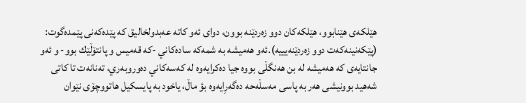هێلكه‌ى هێنابوو، هێلكه‌كان دوو زه‌ردێنه‌ بوون، دواى ئه‌و كاته‌ عه‌بدولخاليق كه‌ پێده‌كه‌نى پێمده‌گوت: (پێكه‌نينه‌كه‌ت دوو زه‌ردێنه‌يييه‌).ئه‌و هه‌ميشه‌ به‌ شمه‌كه‌ ساده‌كاني -كه‌ قه‌ميس و پانتۆڵێك بوو- و ئه‌و جانتايه‌ى كه‌ هه‌ميشه‌ له‌ بن هه‌نگڵى بووه‌ جيا ده‌كرايه‌وه‌ له‌ كه‌سه‌كاني ده‌وروبه‌ري، ته‌نانه‌ت تا كاتى شه‌هيد بوونيشى هه‌ر به‌ پاسى مه‌سڵه‌حه‌ ده‌گه‌رِايه‌وه‌ بؤ ماڵ، ياخود به‌ پايسكيل هاتووچۆى نێوان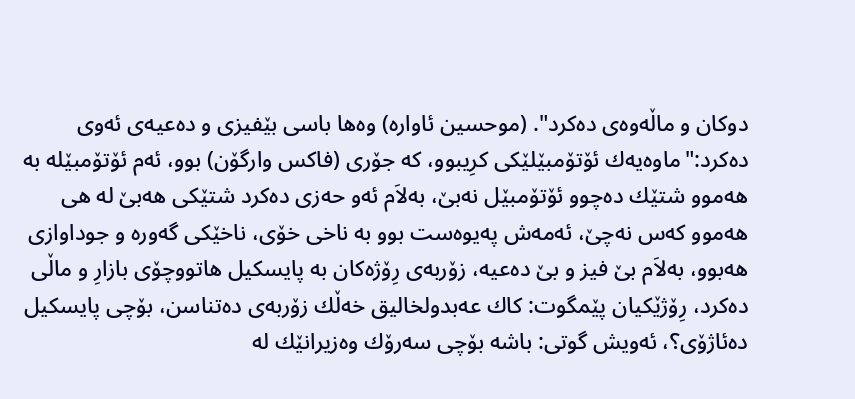دوكان و ماڵه‌وه‌ى ده‌كرد". (موحسين ئاواره‌) وه‌ها باسى بێفيزى و ده‌عيه‌ى ئه‌وى ده‌كرد:"ماوه‌يه‌ك ئۆتۆمبێلێكى كرِيبوو، كه‌ جۆرى (فاكس وارگۆن) بوو، ئه‌م ئۆتۆمبێله‌ به‌ هه‌موو شتێك ده‌چوو ئۆتۆمبێل نه‌بێ، به‌لاَم ئه‌و حه‌زى ده‌كرد شتێكى هه‌بێ له‌ هى هه‌موو كه‌س نه‌چێ، ئه‌مه‌ش په‌يوه‌ست بوو به‌ ناخى خۆى، ناخێكى گه‌وره‌ و جوداوازى هه‌بوو، به‌لاَم بێ فيز و بێ ده‌عيه‌، زۆربه‌ى رِۆژه‌كان به‌ پايسكيل هاتووچۆى بازارِ و ماڵى ده‌كرد، رِۆژێكيان پێمگوت: كاك عه‌بدولخاليق خه‌ڵك زۆربه‌ى ده‌تناسن، بۆچى پايسكيل ده‌ئاژۆى؟، ئه‌ويش گوتى: باشه‌ بۆچى سه‌رۆك وه‌زيرانێك له‌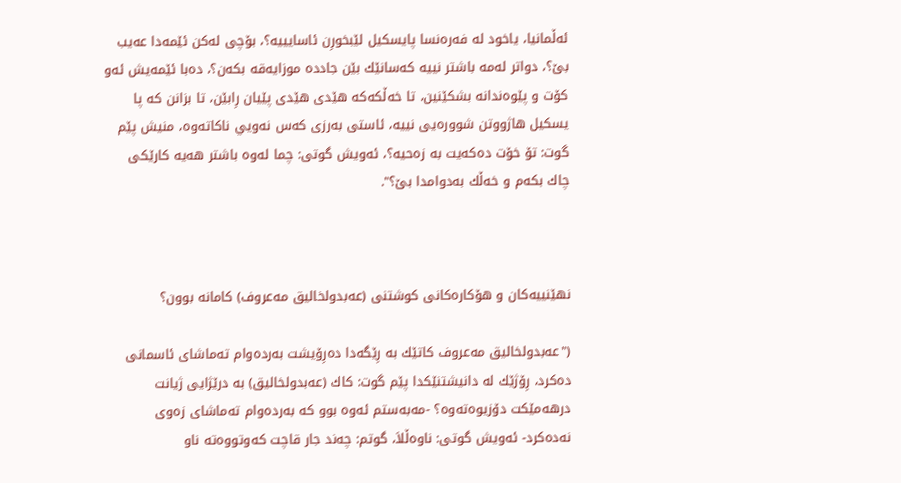ئه‌ڵمانيا، ياخود له‌ فه‌ره‌نسا پايسكيل لێبخورِن ئاسايييه‌؟، بۆچى له‌كن ئێمه‌دا عه‌يب بێ؟، دواتر له‌مه‌ باشتر نييه‌ كه‌سانێك بێن جادده‌ موزايه‌قه‌ بكه‌ن؟، ده‌با ئێمه‌يش ئه‌و كۆت و پێوه‌ندانه‌ بشكێنين، تا خه‌ڵكه‌كه‌ هێدى هێدى پێيان رِابێن، تا بزانن كه‌ پا يسكيل هاژووتن شووره‌يى نييه‌، ئاستى به‌رزى كه‌س نه‌ويي ناكاته‌وه‌، منيش پێم گوت: تۆ خۆت ده‌كه‌يت به‌ زه‌حيه‌؟، ئه‌ويش گوتى: چما له‌وه‌ باشتر هه‌يه‌ كارێكى چاك بكه‌م و خه‌ڵك به‌دوامدا بێ؟".



نهێنييه‌كان و هۆكاره‌كانى كوشتنى (عه‌بدولخاليق مه‌عروف) كامانه‌ بوون؟

("عه‌بدولخاليق مه‌عروف كاتێك به‌ رِێگه‌دا ده‌رِۆيشت به‌رده‌وام ته‌ماشاى ئاسمانى ده‌كرد، رِۆژێك له‌ دانيشتنێكدا پێم گوت: كاك (عه‌بدولخاليق) به‌ درێژايى ژيانت درهه‌مێكت دۆزيوه‌ته‌وه‌؟ -مه‌به‌ستم ئه‌وه‌ بوو كه‌ به‌رده‌وام ته‌ماشاى زه‌وى نه‌ده‌كرد- ئه‌ويش گوتى: ناوه‌ڵلاَ، گوتم: چه‌ند جار قاچت كه‌وتووه‌ته‌ ناو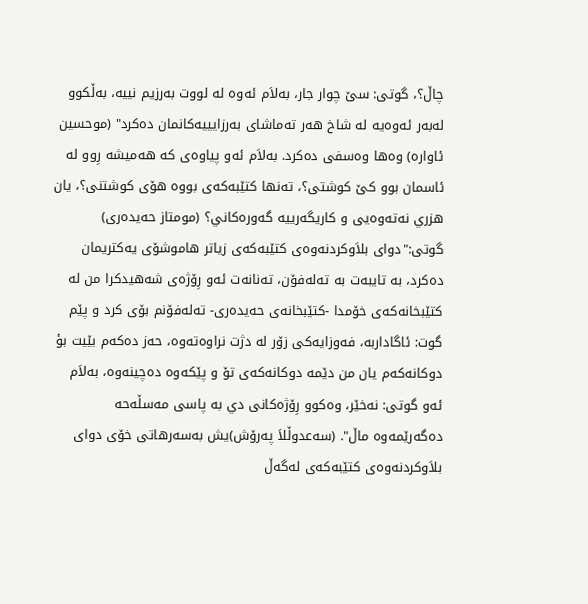چاڵ؟، گوتى: سێ چوار جار، به‌لاَم ئه‌وه‌ له‌ لووت به‌رزيم نييه‌، به‌ڵكوو له‌به‌ر ئه‌وه‌يه‌ له‌ شاخ هه‌ر ته‌ماشاى به‌رزايييه‌كانمان ده‌كرد" (موحسين ئاواره‌) وه‌ها وه‌سفى ده‌كرد. به‌لاَم ئه‌و پياوه‌ى كه‌ هه‌ميشه‌ رِوو له‌ ئاسمان بوو كێ كوشتى؟، ته‌نها كتێبه‌كه‌ى بووه‌ هۆى كوشتنى؟، يان هزري نه‌ته‌وه‌يى و كاريگه‌رييه‌ گه‌وره‌كاني؟ (مومتاز حه‌يده‌رى) گوتى:"دواى بلاَوكردنه‌وه‌ى كتێبه‌كه‌ى زياتر هاموشۆى يه‌كتريمان ده‌كرد، به‌ تايبه‌ت به‌ ته‌له‌فۆن، ته‌نانه‌ت ئه‌و رِۆژه‌ى شه‌هيدكرا من له‌ كتێبخانه‌كه‌ى خۆمدا -كتێبخانه‌ى حه‌يده‌رى- ته‌له‌فۆنم بۆى كرد و پێم گوت: ئاگاداربه‌، فه‌وزايه‌كى زۆر له‌ دژت نراوه‌ته‌وه‌، حه‌ز ده‌كه‌م بێيت بؤ دوكانه‌كه‌م يان من دێمه‌ دوكانه‌كه‌ى تۆ و پێكه‌وه‌ ده‌چينه‌وه‌، به‌لاَم ئه‌و گوتى: نه‌خێر، وه‌كوو رِۆژه‌كانى دي به‌ پاسى مه‌سڵه‌حه‌ ده‌گه‌رێمه‌وه‌ ماڵ". (سه‌عدوڵلاَ په‌رۆش)يش به‌سه‌رهاتى خۆى دواى بلاَوكردنه‌وه‌ى كتێبه‌كه‌ى له‌گه‌ڵ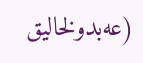(عه‌بدولخاليق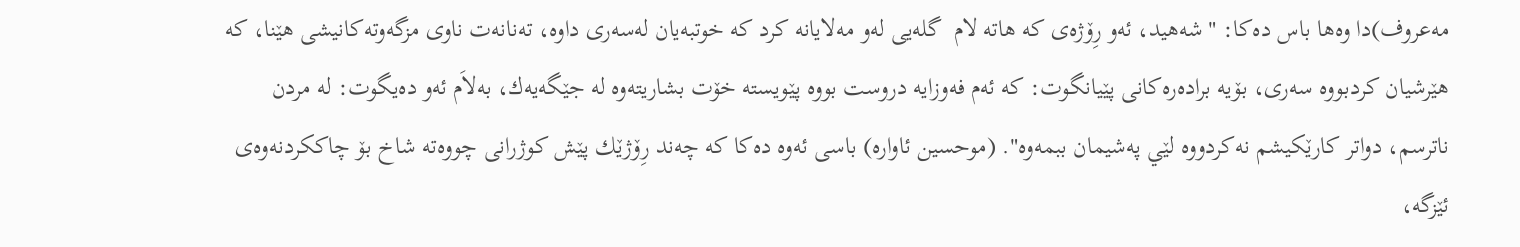مه‌عروف)دا وه‌ها باس ده‌كا: "شه‌هيد، ئه‌و رِۆژه‌ى كه‌ هاته‌ لام  گله‌يى له‌و مه‌لايانه‌ كرد كه‌ خوتبه‌يان له‌سه‌رى داوه‌، ته‌نانه‌ت ناوى مزگه‌وته‌كانيشى هێنا، كه‌ هێرشيان كردبووه‌ سه‌رى، بۆيه‌ براده‌ره‌كانى پێيانگوت: كه‌ ئه‌م فه‌وزايه‌ دروست بووه‌ پێويسته‌ خۆت بشاريته‌وه‌ له‌ جێگه‌يه‌ك، به‌لاَم ئه‌و ده‌يگوت: له‌ مردن ناترسم، دواتر كارێكيشم نه‌كردووه‌ لێي په‌شيمان ببمه‌وه‌". (موحسين ئاواره‌) باسى ئه‌وه‌ ده‌كا كه‌ چه‌ند رِۆژێك پێش كوژرانى چووه‌ته‌ شاخ بۆ چاككردنه‌وه‌ى ئێزگه‌،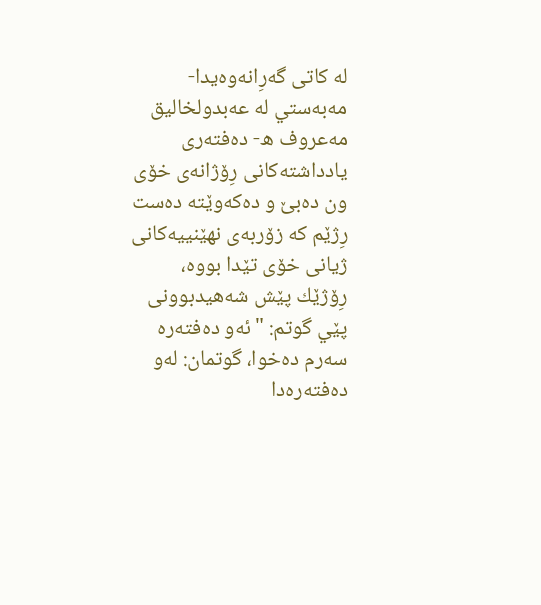له‌ كاتى گه‌رِانه‌وه‌يدا-مه‌به‌ستي له‌ عه‌بدولخاليق مه‌عروف ه‌- ده‌فته‌رى يادداشته‌كانى رِۆژانه‌ى خۆى ون ده‌بێ و ده‌كه‌وێته‌ ده‌ست رِژێم كه‌ زۆربه‌ى نهێنييه‌كانى ژيانى خۆى تێدا بووه‌، رِۆژێك پێش شه‌هيدبوونى پێي گوتم: "ئه‌و ده‌فته‌ره‌ سه‌رم ده‌خوا، گوتمان: له‌و ده‌فته‌ره‌دا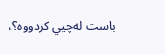باست له‌چيي كردووه‌؟،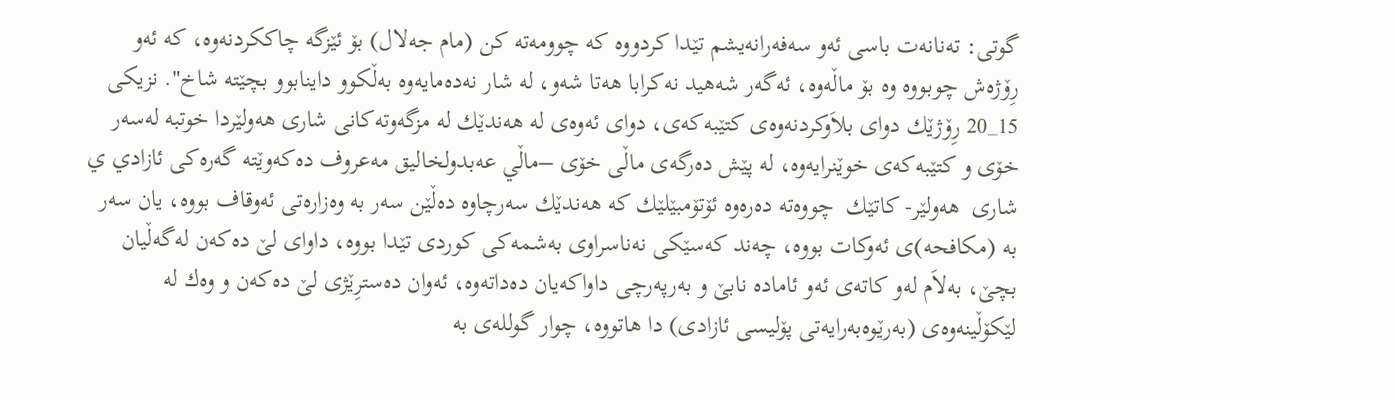گوتى: ته‌نانه‌ت باسى ئه‌و سه‌فه‌رانه‌يشم تێدا كردووه‌ كه‌ چوومه‌ته‌ كن (مام جه‌لال) بۆ ئێزگه‌ چاككردنه‌وه‌، كه‌ ئه‌و رِۆژه‌ش چوبووه‌ وه‌ بۆ ماڵه‌وه‌، ئه‌گه‌ر شه‌هيد نه‌كرابا هه‌تا شه‌و، له‌ شار نه‌ده‌مايه‌وه‌ به‌ڵكوو داينابوو بچێته‌ شاخ". نزيكى 15_20 رِۆژێك دواى بلاَوكردنه‌وه‌ى كتێبه‌كه‌ى، دواى ئه‌وه‌ى له‌ هه‌ندێك له‌ مزگه‌وته‌كانى شارى هه‌ولێردا خوتبه‌ له‌سه‌ر خۆى و كتێبه‌كه‌ى خوێنرايه‌وه‌، له‌ پێش ده‌رگه‌ى ماڵى خۆى –ماڵي عه‌بدولخاليق مه‌عروف ده‌كه‌وێته‌ گه‌ره‌كى ئازادي ي شارى  هه‌ولێر- كاتێك  چووه‌ته‌ ده‌ره‌وه‌ ئۆتۆمبێلێك كه‌ هه‌ندێك سه‌رچاوه‌ ده‌ڵێن سه‌ر به‌ وه‌زاره‌تى ئه‌وقاف بووه‌، يان سه‌ر به‌ (مكافحه‌)ى ئه‌وكات بووه‌، چه‌ند كه‌سێكى نه‌ناسراوى به‌شمه‌كى كوردى تێدا بووه‌، داواى لێ ده‌كه‌ن له‌گه‌ڵيان بچێ، به‌لاَم له‌و كاته‌ى ئه‌و ئاماده‌ نابێ و به‌رپه‌رچى داواكه‌يان ده‌داته‌وه‌، ئه‌وان ده‌سترِێژى لێ ده‌كه‌ن و وه‌ك له‌ لێكۆڵينه‌وه‌ى (به‌رێوه‌به‌رايه‌تى پۆليسى ئازادى) دا هاتووه‌، چوار گولله‌ى به‌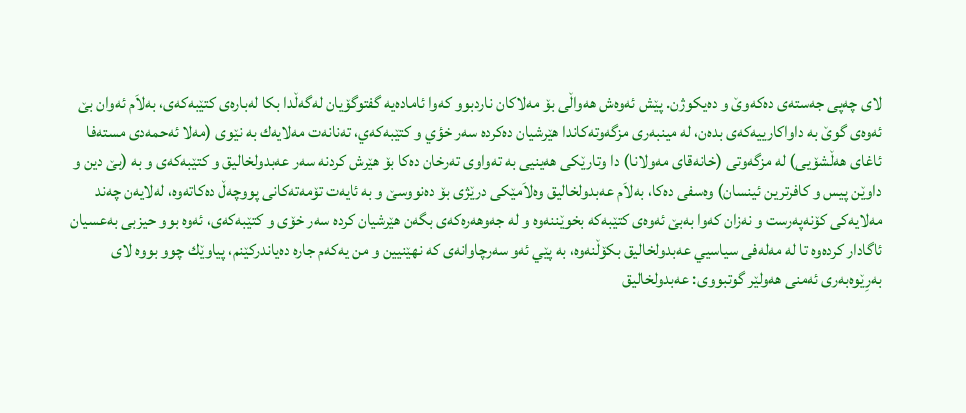لاى چه‌پى جه‌سته‌ى ده‌كه‌وێ و ده‌يكوژن. پێش ئه‌وه‌ش هه‌واڵى بۆ مه‌لاكان ناردبوو كه‌وا ئاماده‌يه‌ گفتوگۆيان له‌گه‌ڵدا بكا له‌باره‌ى كتێبه‌كه‌ى، به‌لاَم ئه‌وان بێ ئه‌وه‌ى گوێ به‌ داواكارييه‌كه‌ى بده‌ن، له‌ مينبه‌رى مزگه‌وته‌كاندا هێرشيان ده‌كرده‌ سه‌ر خؤي و كتێبه‌كه‌ي، ته‌نانه‌ت مه‌لايه‌ك به‌ نێوى (مه‌لا ئه‌حمه‌دى مسته‌فا ئاغاى هه‌ڵشۆيى) له‌ مزگه‌وتى (خانه‌قاى مه‌ولانا) دا وتارێكى هه‌ينيى به‌ ته‌واوى ته‌رخان ده‌كا بۆ هێرش كردنه‌ سه‌ر عه‌بدولخاليق و كتێبه‌كه‌ى و به‌ (بێ دين و داوێن پيس و كافرترين ئينسان) وه‌سفى ده‌كا، به‌لاَم عه‌بدولخاليق وه‌لاَمێكى درێژى بۆ ده‌نووسێ و به‌ ئايه‌ت تۆمه‌ته‌كانى پووچه‌ڵ ده‌كاته‌وه‌، له‌لايه‌ن چه‌ند مه‌لايه‌كى كۆنه‌په‌رست و نه‌زان كه‌وا به‌بێ ئه‌وه‌ى كتێبه‌كه‌ بخوێننه‌وه‌ و له‌ جه‌وهه‌ره‌كه‌ى بگه‌ن هێرشيان كرده‌ سه‌ر خۆى و كتێبه‌كه‌ى، ئه‌وه‌ بوو حيزبى به‌عسيان ئاگادار كرده‌وه‌ تا له‌ مه‌له‌فى سياسيي عه‌بدولخاليق بكۆڵنه‌وه‌، به‌ پێي ئه‌و سه‌رچاوانه‌ى كه‌ نهێنيين و من يه‌كه‌م جاره‌ ده‌ياندركێنم، پياوێك چوو بووه‌ لاى به‌رِێوه‌به‌رى ئه‌منى هه‌ولێر گوتبووى: عه‌بدولخاليق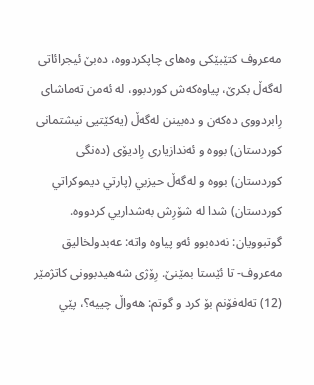مه‌عروف كتێبێكى وه‌هاى چاپكردووه‌، ده‌بێ ئيجرائاتى له‌گه‌ڵ بكرێ، پياوه‌كه‌ش كوردبوو، له‌ ئه‌من ته‌ماشاى رِابردووى ده‌كه‌ن و ده‌بينن له‌گه‌ڵ (يه‌كێتيى نيشتمانى كوردستان) بووه‌ و ئه‌ندازيارى رِاديۆى (ده‌نگى كوردستان) بووه‌ و له‌گه‌ڵ حيزبي (پارتي ديموكراتي كوردستان) شدا له‌ شۆرِش به‌شداريي كردووه‌. گوتبوويان: نه‌ده‌بوو ئه‌و پياوه‌ واته‌: عه‌بدولخاليق مه‌عروف- تا ئێستا بمێنێ. رِۆژى شه‌هيدبوونى كاتژمێر (12) ته‌له‌فۆنم بۆ كرد و گوتم: هه‌واڵ چييه‌؟، پێي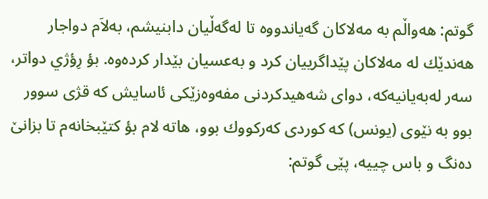گوتم: هه‌واڵم به‌ مه‌لاكان گه‌ياندووه‌ تا له‌گه‌ڵيان دابنيشم، به‌لاَم دواجار هه‌ندێك له‌ مه‌لاكان پێداگرييان كرد و به‌عسيان بێدار كرده‌وه‌. بؤ رِؤژي دواتر، سه‌ر له‌به‌يانيه‌كه‌، دواى شه‌هيدكردنى مفه‌وه‌زێكى ئاسايش كه‌ قژى سوور بوو به‌ نێوى (يونس) كه‌ كوردى كه‌ركووك بوو، هاته‌ لام بؤ كتێبخانه‌م تا بزانێ ده‌نگ و باس چييه‌، پێى گوتم: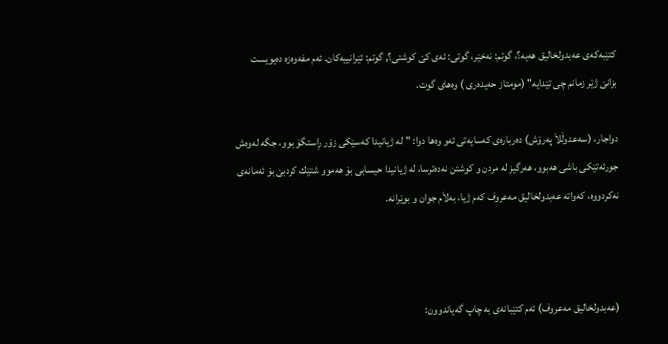كتێبه‌كه‌ى عه‌بدولخاليق هه‌يه‌؟، گوتم: نه‌خێر، گوتى: ئه‌ى كێ كوشتى؟, گوتم: ئێرانييه‌كان. ئه‌م مفه‌وه‌زه‌ ده‌يويست بزانێ ژێر زمانم چى تێدايه‌" (مومتاز حه‌يده‌رى ) وه‌هاى گوت.

دواجار، (سه‌عدوڵلاَ په‌رۆش) ده‌رباره‌ى كه‌سايه‌تى ئه‌و وه‌ها دوا: "له‌ ژيانيدا كه‌سێكى زۆر رِاستگۆ بوو، جگه‌ له‌وه‌ش جورئه‌تێكى باشى هه‌بوو، هه‌رگيز له‌ مردن و كوشتن نه‌ده‌ترسا، له‌ ژيانيدا حيسابى بۆ هه‌موو شتێك كردبێ بۆ ئه‌مانه‌ى نه‌كردووه‌، كه‌واته‌ عه‌بدولخاليق مه‌عروف كه‌م ژيا، به‌لاَم جوان و بوێرانه‌.



(عه‌بدولخاليق مه‌عروف) ئه‌م كتێبانه‌ى به‌ چاپ گه‌ياندوون: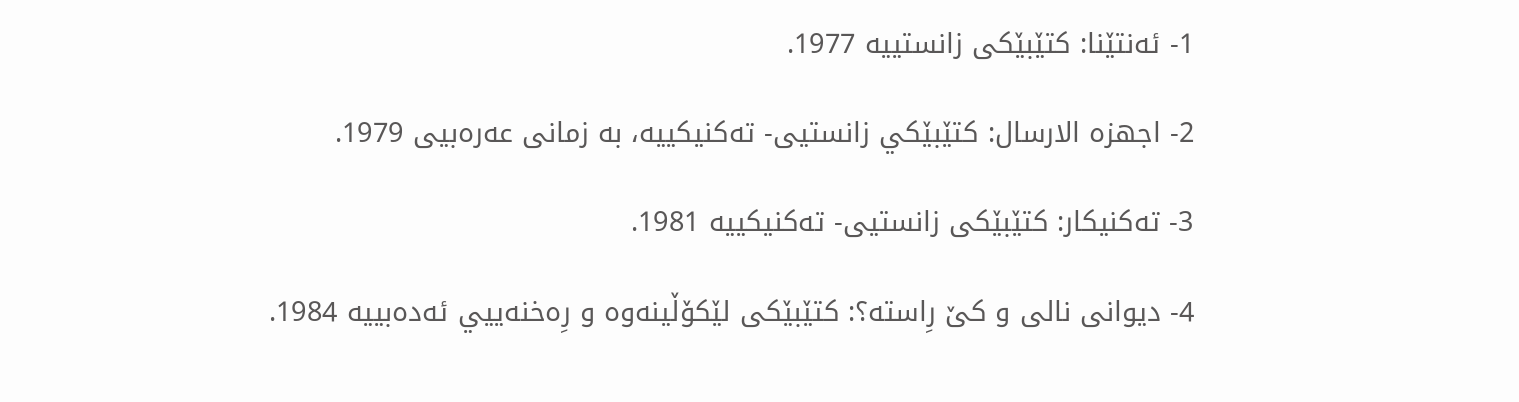1- ئه‌نتێنا: كتێبێكى زانستييه‌ 1977.

2- اجهزه‌ الارسال: كتێبێكي زانستيى- ته‌كنيكييه‌، به‌ زمانى عه‌ره‌بيى 1979.

3- ته‌كنيكار: كتێبێكى زانستيى- ته‌كنيكييه‌ 1981.

4- ديوانى نالى و كێ رِاسته‌؟: كتێبێكى لێكۆڵينه‌وه‌ و رِه‌خنه‌ييي ئه‌ده‌بييه‌ 1984.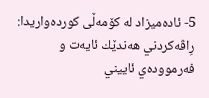5- ئاده‌ميزاد له‌ كۆمه‌ڵى كورده‌واريدا: رِاڤه‌كردني هه‌ندێك ئايه‌ت و فه‌رمووده‌ي ئاييني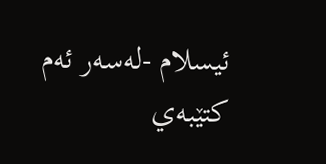ئيسلام -له‌سه‌ر ئه‌م كتێبه‌ي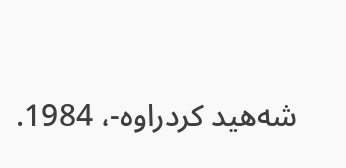شه‌هيد كردراوه‌-، 1984.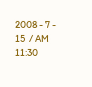2008 - 7 - 15  / AM 11:30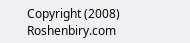Copyright (2008) Roshenbiry.com